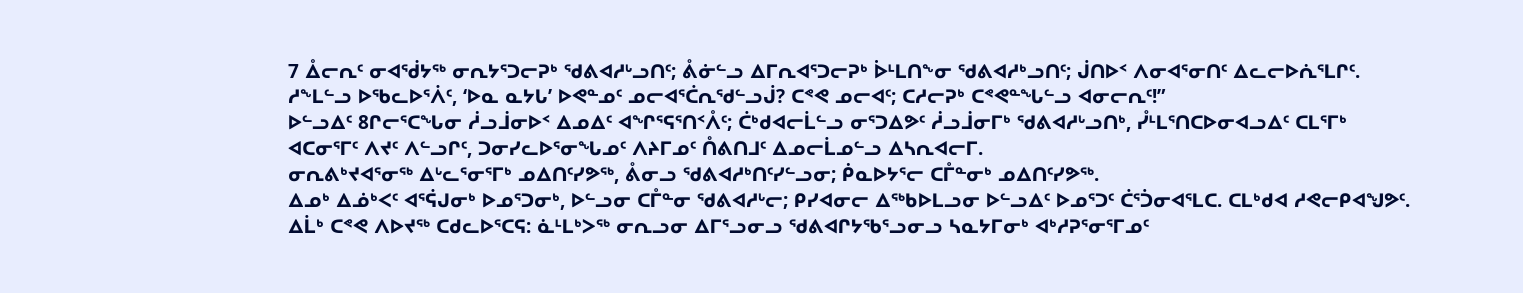7 ᐂᓕᕆᑦ ᓂᐊᖂᔭᖅ ᓂᕆᔭᕐᑐᓕᕈᒃ ᖁᕕᐊᓱᒡᓗᑎᑦ; ᕔᓃᓪᓗ ᐃᒥᕆᐊᕐᑐᓕᕈᒃ ᐆᒻᒪᑎᖕᓂ ᖁᕕᐊᓱᒃᓗᑎᑦ; ᒎᑎᐅᑉ ᐱᓂᐊᕐᓂᑎᑦ ᐃᓚᓕᐅᕇᕐᒪᒋᑦ.
ᓱᖕᒪᓪᓗ ᐅᖃᓚᐅᕐᐲᑦ, ‘ᐅᓇ ᓇᔭᒐ’ ᐅᕙᓐᓄᑦ ᓄᓕᐊᕐᑖᕆᖁᓪᓗᒎ? ᑕᕝᕙ ᓄᓕᐊᑦ; ᑕᓱᓕᕈᒃ ᑕᕝᕙᓐᖓᓪᓗ ᐊᓂᓕᕆᑦ!”
ᐅᓪᓗᐃᑦ 8ᒋᓕᕐᑕᖓᓂ ᓲᓗᒨᓂᐅᑉ ᐃᓄᐃᑦ ᐊᖏᕐᕋᕐᑎᑉᐰᑦ; ᑖᒃᑯᐊᓕᒫᓪᓗ ᓂᕐᑐᐃᕗᑦ ᓲᓗᒨᓂᒥᒃ ᖁᕕᐊᓱᒡᓗᑎᒃ, ᓮᒻᒪᕐᑎᑕᐅᓂᐊᓗᐃᑦ ᑕᒪᕐᒥᒃ ᐊᑕᓂᕐᒥᑦ ᐱᔪᑦ ᐱᓪᓗᒋᑦ, ᑐᓂᓯᓚᐅᕐᓂᖓᓄᑦ ᐱᔨᒥᓄᑦ ᑍᕕᑎᒧᑦ ᐃᓄᓕᒫᓄᓪᓗ ᐃᓴᕆᐊᓕᒥ.
ᓂᕆᕕᒃᔪᐊᕐᓂᖅ ᐃᒡᓚᕐᓂᕐᒥᒃ ᓄᐃᑎᑦᓯᕗᖅ, ᕔᓂᓗ ᖁᕕᐊᓱᒃᑎᑦᓯᓪᓗᓂ; ᑮᓇᐅᔭᕐᓕ ᑕᒤᓐᓂᒃ ᓄᐃᑎᑦᓯᕗᖅ.
ᐃᓄᒃ ᐃᓅᒃᐸᑦ ᐊᕐᕌᒍᓂᒃ ᐅᓄᕐᑐᓂᒃ, ᐅᓪᓗᓂ ᑕᒤᓐᓂ ᖁᕕᐊᓱᒡᓕ; ᑭᓯᐊᓂᓕ ᐃᖅᑲᐅᒪᓗᓂ ᐅᓪᓗᐃᑦ ᐅᓄᕐᑐᑦ ᑖᕐᑑᓂᐊᕐᒪᑕ. ᑕᒪᒃᑯᐊ ᓱᕙᓕᑭᐊᖑᕗᑦ.
ᐃᒫᒃ ᑕᕝᕙ ᐱᐅᔪᖅ ᑕᑯᓚᐅᕐᑕᕋ: ᓈᒻᒪᒃᐳᖅ ᓂᕆᓗᓂ ᐃᒥᕐᓗᓂᓗ ᖁᕕᐊᒋᔭᖃᕐᓗᓂᓗ ᓴᓇᔭᒥᓂᒃ ᐊᒃᓱᕈᕐᓂᕐᒥᓄᑦ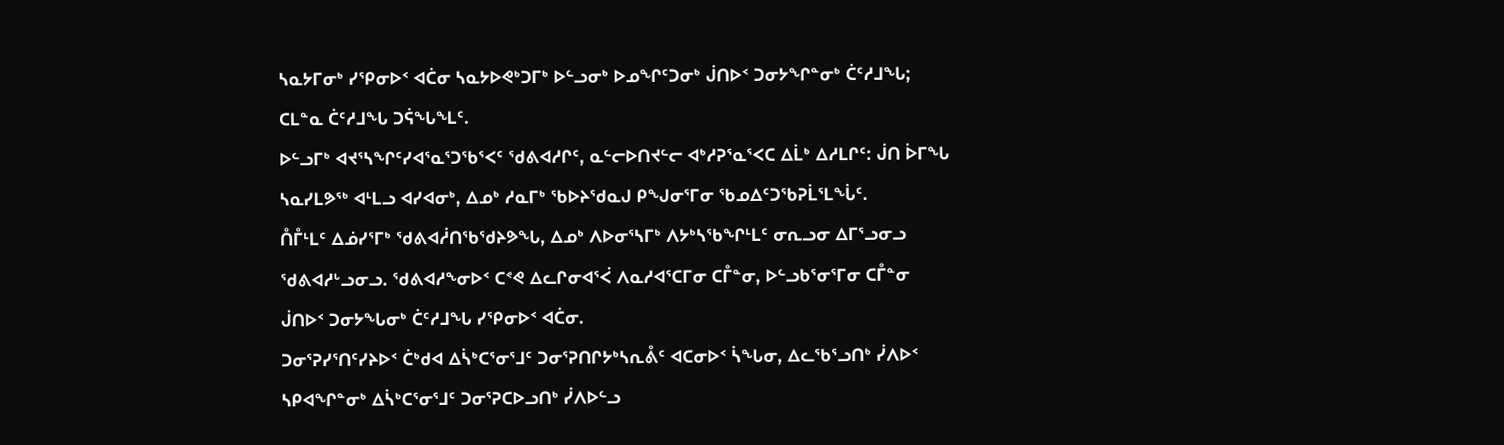ᓴᓇᔭᒥᓂᒃ ᓯᕿᓂᐅᑉ ᐊᑖᓂ ᓴᓇᔭᐅᕙᒃᑐᒥᒃ ᐅᓪᓗᓂᒃ ᐅᓄᖏᑦᑐᓂᒃ ᒎᑎᐅᑉ ᑐᓂᔭᖏᓐᓂᒃ ᑖᑦᓱᒧᖓ; ᑕᒪᓐᓇ ᑖᑦᓱᒧᖓ ᑐᕌᖓᖕᒪᑦ.
ᐅᓪᓗᒥᒃ ᐊᔪᕐᓴᖏᑦᓯᐊᕐᓇᕐᑐᖃᕐᐸᑦ ᖁᕕᐊᓱᒋᑦ, ᓇᓪᓕᐅᑎᔪᓪᓕ ᐊᒃᓱᕈᕐᓇᕐᐸᑕ ᐃᒫᒃ ᐃᓱᒪᒋᑦ: ᒎᑎ ᐆᒥᖓ ᓴᓇᓯᒪᕗᖅ ᐊᒻᒪᓗ ᐊᓯᐊᓂᒃ, ᐃᓄᒃ ᓱᓇᒥᒃ ᖃᐅᔨᖁᓇᒍ ᑭᖑᓂᕐᒥᓂ ᖃᓄᐃᑦᑐᖃᕈᒫᕐᒪᖔᑦ.
ᑍᒤᒻᒪᑦ ᐃᓅᓯᕐᒥᒃ ᖁᕕᐊᓲᑎᖃᖁᔨᕗᖓ, ᐃᓄᒃ ᐱᐅᓂᕐᓴᒥᒃ ᐱᔭᒃᓴᖃᖏᒻᒪᑦ ᓂᕆᓗᓂ ᐃᒥᕐᓗᓂᓗ ᖁᕕᐊᓱᒡᓗᓂᓗ. ᖁᕕᐊᓱᖕᓂᐅᑉ ᑕᕝᕙ ᐃᓚᒋᓂᐊᕐᐹ ᐱᓇᓱᐊᕐᑕᒥᓂ ᑕᒤᓐᓂ, ᐅᓪᓗᑲᕐᓂᕐᒥᓂ ᑕᒤᓐᓂ ᒎᑎᐅᑉ ᑐᓂᔭᖓᓂᒃ ᑖᑦᓱᒧᖓ ᓯᕿᓂᐅᑉ ᐊᑖᓂ.
ᑐᓂᕐᕈᓯᕐᑎᑦᓯᔨᐅᑉ ᑖᒃᑯᐊ ᐃᓵᒃᑕᕐᓂᕐᒧᑦ ᑐᓂᕐᕈᑎᒋᔭᒃᓴᕆᕔᑦ ᐊᑕᓂᐅᑉ ᓵᖓᓂ, ᐃᓚᖃᕐᓗᑎᒃ ᓰᐱᐅᑉ ᓴᑭᐊᖏᓐᓂᒃ ᐃᓵᒃᑕᕐᓂᕐᒧᑦ ᑐᓂᕐᕈᑕᐅᓗᑎᒃ ᓰᐱᐅᓪᓗ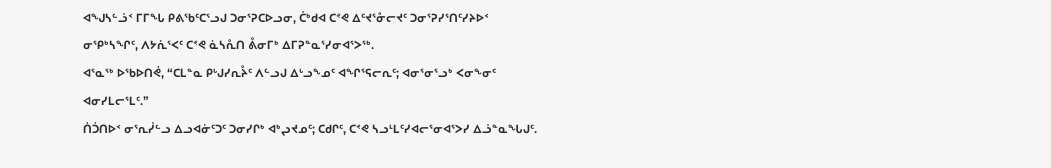ᐊᖑᓴᓪᓘᑉ ᒥᒥᖓ ᑭᕕᖃᑦᑕᕐᓗᒍ ᑐᓂᕐᕈᑕᐅᓗᓂ, ᑖᒃᑯᐊ ᑕᕝᕙ ᐃᑦᔪᕐᓁᓕᔪᑦ ᑐᓂᕐᕈᓯᕐᑎᑦᓯᔨᐅᑉ ᓂᕿᒃᓴᖏᑦ, ᐱᔭᕇᕐᐸᑦ ᑕᕝᕙ ᓈᓴᕅᑎ ᕔᓂᒥᒃ ᐃᒥᕈᓐᓇᕐᓯᓂᐊᕐᐳᖅ.
ᐊᕐᓇᖅ ᐅᖃᐅᑎᕚ, “ᑕᒪᓐᓇ ᑭᒡᒍᓯᕆᔧᑦ ᐱᓪᓗᒍ ᐃᒡᓗᖕᓄᑦ ᐊᖏᕐᕋᓕᕆᑦ; ᐊᓂᕐᓂᕐᓗᒃ ᐸᓂᖕᓂᑦ ᐊᓂᓯᒪᓕᕐᒪᑦ.”
ᑏᑑᑎᐅᑉ ᓂᕐᕆᓰᓪᓗ ᐃᓗᐊᓃᑦᑐᑦ ᑐᓂᓯᒋᒃ ᐊᒃᖢᔪᓄᑦ; ᑕᑯᒋᑦ, ᑕᕝᕙ ᓴᓗᒻᒪᑦᓯᐊᓕᕐᓂᐊᕐᐳᓯ ᐃᓘᓐᓇᖓᒍᑦ.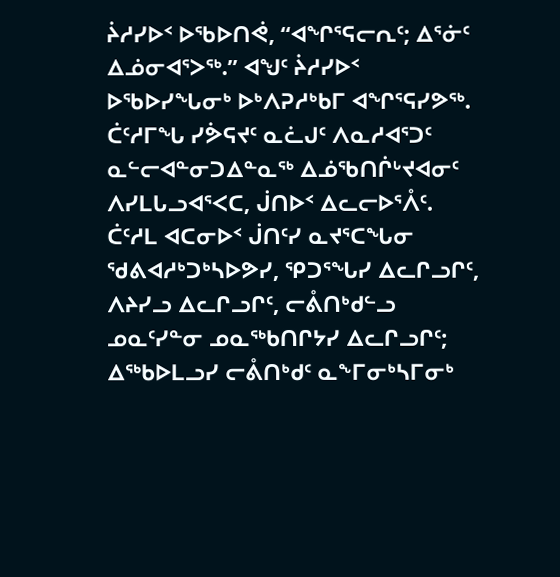ᔩᓱᓯᐅᑉ ᐅᖃᐅᑎᕚ, “ᐊᖏᕐᕋᓕᕆᑦ; ᐃᕐᓃᑦ ᐃᓅᓂᐊᕐᐳᖅ.” ᐊᖑᑦ ᔩᓱᓯᐅᑉ ᐅᖃᐅᓯᖓᓂᒃ ᐅᒃᐱᕈᓱᒃᑲᒥ ᐊᖏᕐᕋᓯᕗᖅ.
ᑖᑦᓱᒥᖓ ᓯᕘᕋᔪᑦ ᓇᓛᒍᑦ ᐱᓇᓱᐊᕐᑐᑦ ᓇᓪᓕᐊᓐᓂᑐᐃᓐᓇᖅ ᐃᓅᖃᑎᒌᒡᔪᐊᓂᑦ ᐱᓯᒪᒐᓗᐊᕐᐸᑕ, ᒎᑎᐅᑉ ᐃᓚᓕᐅᕐᐰᑦ.
ᑖᑦᓱᒪ ᐊᑕᓂᐅᑉ ᒎᑎᑦᓯ ᓇᔪᕐᑕᖓᓂ ᖁᕕᐊᓱᒃᑐᒃᓴᐅᕗᓯ, ᕿᑐᕐᖓᓯ ᐃᓚᒋᓗᒋᑦ, ᐱᔨᓯᓗ ᐃᓚᒋᓗᒋᑦ, ᓕᕔᑎᒃᑯᓪᓗ ᓄᓇᑦᓯᓐᓂ ᓄᓇᖅᑲᑎᒋᔭᓯ ᐃᓚᒋᓗᒋᑦ; ᐃᖅᑲᐅᒪᓗᓯ ᓕᕔᑎᒃᑯᑦ ᓇᖕᒥᓂᒃᓴᒥᓂᒃ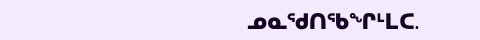ᓄᓇᖁᑎᖃᖏᒻᒪᑕ.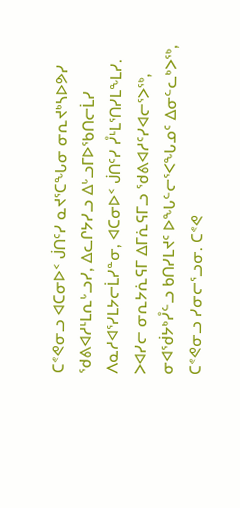ᑕᕝᕙᓂᓗ ᐊᑕᓂᐅᑉ ᒎᑎᑦᓯ ᓇᔪᕐᑕᖓᓂ ᓂᕆᔪᒃᓴᐅᕗᓯ ᖁᕕᐊᓱᒻᒪᕆᒡᓗᓯ, ᐃᓚᒋᔭᓯᓗ ᐃᒡᓗᒥᐅᖃᑎᓕᒫᓯ ᐱᓇᓱᐊᕐᓯᒪᔭᓕᒫᓯᓐᓂ, ᐊᑕᓂᐅᑉ ᒎᑎᑦᓯ ᓮᒻᒪᕐᑎᓯᒪᖕᒪᓯ.
ᐳᐊᓯᓕ ᓂᕆᔭᕇᕋᒥ ᐃᒥᕇᕋᒥᓗ ᖁᕕᐊᓱᑦᓯᐊᓕᕐᐳᖅ, ᓂᐊᖂᔭᒃᓮᓪᓗ ᑲᑎᓯᒪᔪᑦ ᐅᖓᓪᓕᕐᐸᖓᓄᑦ ᐃᓂᓪᓚᒃᐳᖅ, ᑕᕝᕙᓂᓗ ᓯᓂᓕᕐᓗᓂ. ᑕᕝᕙ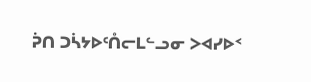ᕉᑎ ᑐᓵᔭᐅᑦᑍᓕᒪᓪᓗᓂ ᐳᐊᓯᐅᑉ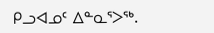ᑭᓗᐊᓄᑦ ᐃᓐᓇᕐᐳᖅ.